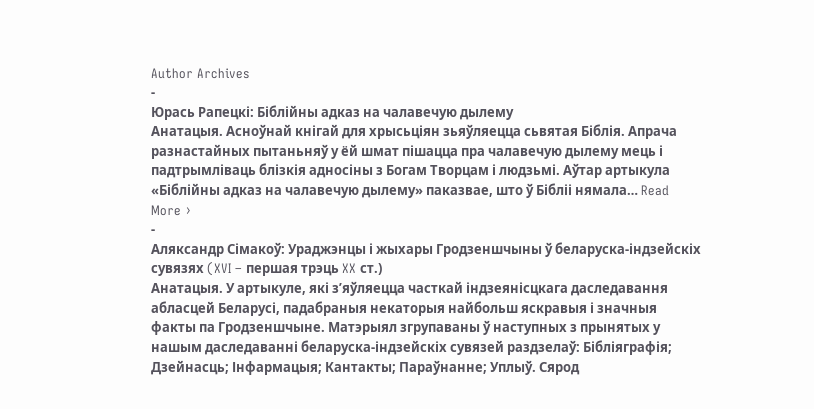Author Archives
-
Юрась Рапецкі: Біблійны адказ на чалавечую дылему
Анатацыя. Асноўнай кнігай для хрысьціян зьяўляецца сьвятая Біблія. Апрача разнастайных пытаньняў у ёй шмат пішацца пра чалавечую дылему мець і падтрымліваць блізкія адносіны з Богам Творцам і людзьмі. Аўтар артыкула «Біблійны адказ на чалавечую дылему» паказвае, што ў Бібліі нямала… Read More ›
-
Аляксандр Сімакоў: Ураджэнцы і жыхары Гродзеншчыны ў беларуска-індзейскіх сувязях (XVI – першая трэць XX ст.)
Анатацыя. У артыкуле, які з’яўляецца часткай індзеянісцкага даследавання абласцей Беларусі, падабраныя некаторыя найбольш яскравыя і значныя факты па Гродзеншчыне. Матэрыял згрупаваны ў наступных з прынятых у нашым даследаванні беларуска-індзейскіх сувязей раздзелаў: Бібліяграфія; Дзейнасць; Інфармацыя; Кантакты; Параўнанне; Уплыў. Сярод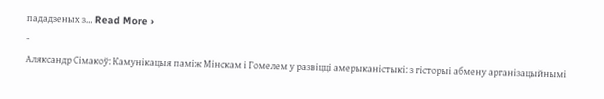пададзеных з… Read More ›
-
Аляксандр Сімакоў: Камунікацыя паміж Мінскам і Гомелем у развіцці амерыканістыкі: з гісторыі абмену арганізацыйнымі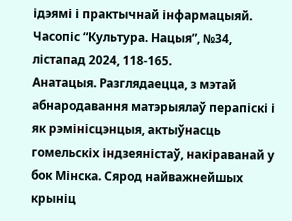ідэямі і практычнай інфармацыяй. Часопіс “Культура. Нацыя”, №34, лістапад 2024, 118-165.
Анатацыя. Разглядаецца, з мэтай абнародавання матэрыялаў перапіскі і як рэмінісцэнцыя, актыўнасць гомельскіх індзеяністаў, накіраванай у бок Мінска. Сярод найважнейшых крыніц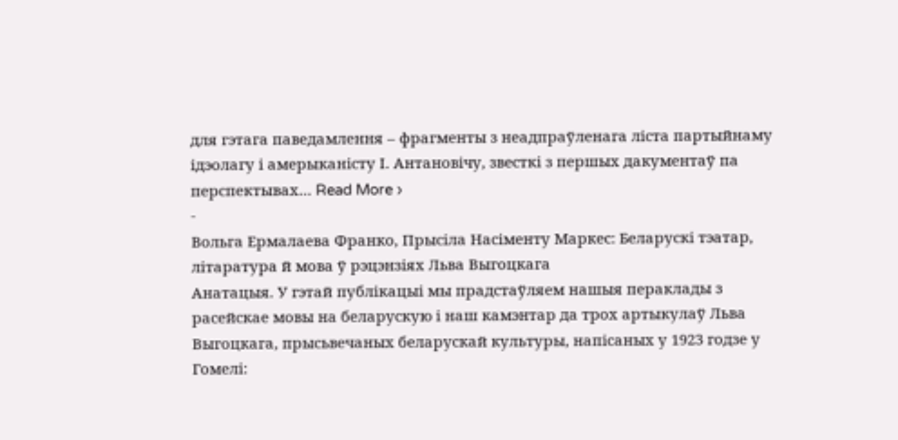для гэтага паведамлення – фрагменты з неадпраўленага ліста партыйнаму ідэолагу і амерыканісту І. Антановічу, звесткі з першых дакументаў па перспектывах… Read More ›
-
Вольга Ермалаева Франко, Прысіла Насіменту Маркес: Беларускі тэатар, літаратура й мова ў рэцэнзіях Льва Выгоцкага
Анатацыя. У гэтай публікацыі мы прадстаўляем нашыя пераклады з расейскае мовы на беларускую і наш камэнтар да трох артыкулаў Льва Выгоцкага, прысьвечаных беларускай культуры, напісаных у 1923 годзе у Гомелі: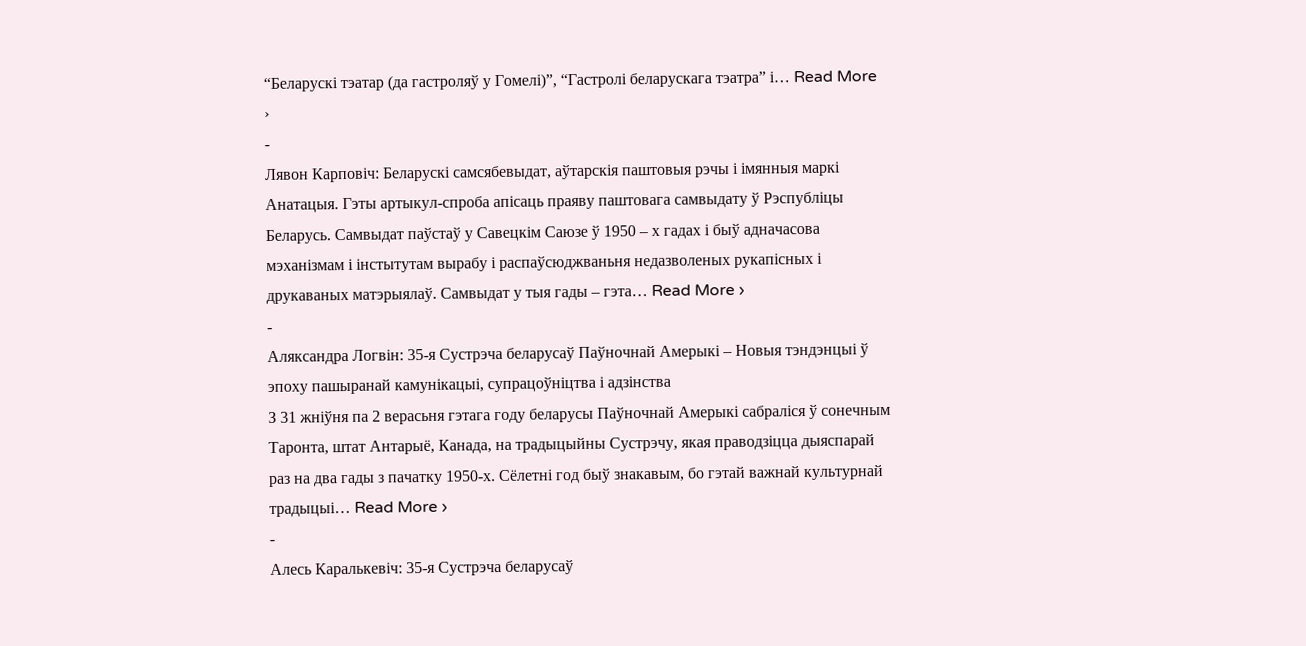“Беларускі тэатар (да гастроляў у Гомелі)”, “Гастролі беларускага тэатра” і… Read More ›
-
Лявон Карповіч: Беларускі самсябевыдат, аўтарскія паштовыя рэчы і імянныя маркі
Анатацыя. Гэты артыкул-спроба апісаць праяву паштовага самвыдату ў Рэспубліцы Беларусь. Самвыдат паўстаў у Савецкім Саюзе ў 1950 – х гадах і быў адначасова мэханізмам і інстытутам вырабу і распаўсюджваньня недазволеных рукапісных і друкаваных матэрыялаў. Самвыдат у тыя гады – гэта… Read More ›
-
Аляксандра Логвін: 35-я Сустрэча беларусаў Паўночнай Амeрыкі – Новыя тэндэнцыі ў эпоху пашыранай камунікацыі, супрацоўніцтва і адзінства
З 31 жніўня па 2 верасьня гэтага году беларусы Паўночнай Амeрыкі сабраліся ў сонечным Таронта, штат Антарыё, Канада, на традыцыйны Сустрэчу, якая праводзіцца дыяспарай раз на два гады з пачатку 1950-х. Сёлетні год быў знакавым, бо гэтай важнай культурнай традыцыі… Read More ›
-
Алесь Каралькевіч: 35-я Сустрэча беларусаў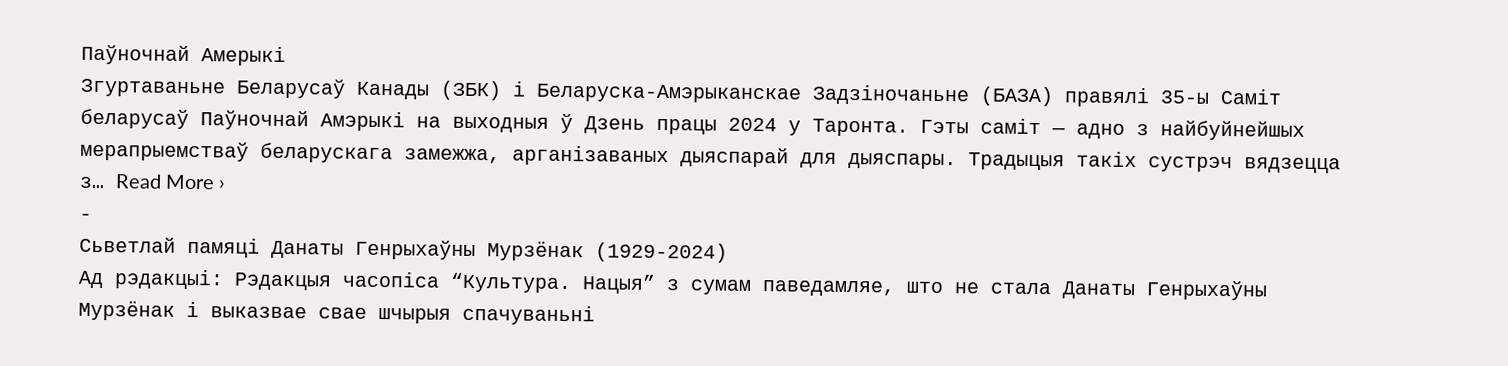Паўночнай Амерыкі
Згуртаваньне Беларусаў Канады (ЗБК) і Беларуска-Амэрыканскае Задзіночаньне (БАЗА) правялі 35-ы Саміт беларусаў Паўночнай Амэрыкі на выходныя ў Дзень працы 2024 у Таронта. Гэты саміт — адно з найбуйнейшых мерапрыемстваў беларускага замежжа, арганізаваных дыяспарай для дыяспары. Традыцыя такіх сустрэч вядзецца з… Read More ›
-
Сьветлай памяці Данаты Генрыхаўны Мурзёнак (1929-2024)
Ад рэдакцыі: Рэдакцыя часопіса “Культура. Нацыя” з сумам паведамляе, што не стала Данаты Генрыхаўны Мурзёнак і выказвае свае шчырыя спачуваньні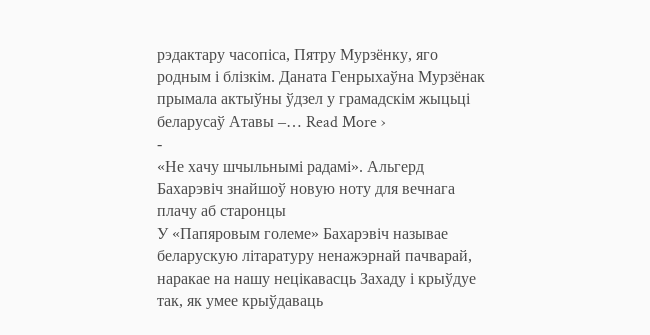рэдактару часопіса, Пятру Мурзёнку, яго родным і блізкім. Даната Генрыхаўна Мурзёнак прымала актыўны ўдзел у грамадскім жыцьці беларусаў Атавы –… Read More ›
-
«Не хачу шчыльнымі радамі». Альгерд Бахарэвіч знайшоў новую ноту для вечнага плачу аб старонцы
У «Папяровым големе» Бахарэвіч называе беларускую літаратуру ненажэрнай пачварай, наракае на нашу нецікавасць Захаду і крыўдуе так, як умее крыўдаваць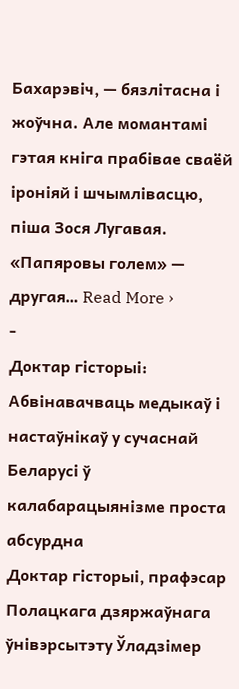Бахарэвіч, — бязлітасна і жоўчна. Але момантамі гэтая кніга прабівае сваёй іроніяй і шчымлівасцю, піша Зося Лугавая. «Папяровы голем» — другая… Read More ›
-
Доктар гісторыі: Абвінавачваць медыкаў і настаўнікаў у сучаснай Беларусі ў калабарацыянізме проста абсурдна
Доктар гісторыі, прафэсар Полацкага дзяржаўнага ўнівэрсытэту Ўладзімер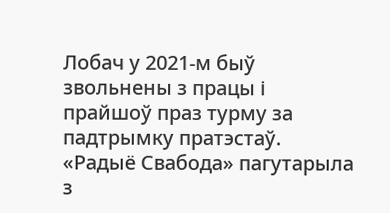Лобач у 2021-м быў звольнены з працы і прайшоў праз турму за падтрымку пратэстаў. «Радыё Свабода» пагутарыла з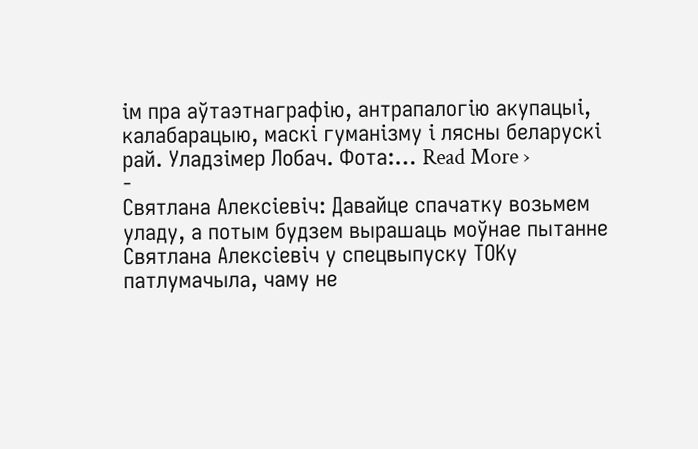ім пра аўтаэтнаграфію, антрапалогію акупацыі, калабарацыю, маскі гуманізму і лясны беларускі рай. Уладзімер Лобач. Фота:… Read More ›
-
Святлана Алексіевіч: Давайце спачатку возьмем уладу, а потым будзем вырашаць моўнае пытанне
Святлана Алексіевіч у спецвыпуску ТОКу патлумачыла, чаму не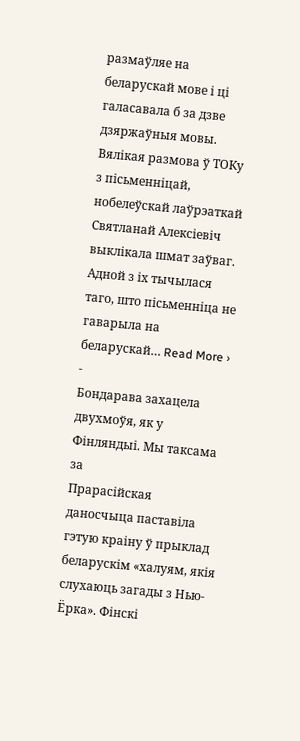размаўляе на беларускай мове і ці галасавала б за дзве дзяржаўныя мовы. Вялікая размова ў ТОКу з пісьменніцай, нобелеўскай лаўрэаткай Святланай Алексіевіч выклікала шмат заўваг. Адной з іх тычылася таго, што пісьменніца не гаварыла на беларускай… Read More ›
-
Бондарава захацела двухмоўя, як у Фінляндыі. Мы таксама за
Прарасійская даносчыца паставіла гэтую краіну ў прыклад беларускім «халуям, якія слухаюць загады з Нью-Ёрка». Фінскі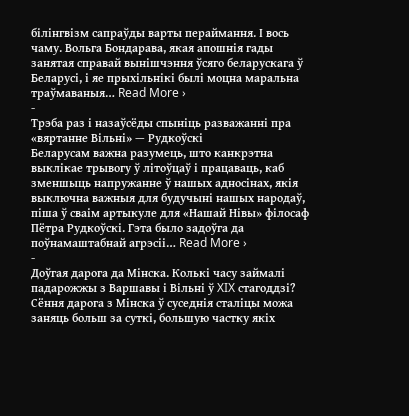білінгвізм сапраўды варты пераймання. І вось чаму. Вольга Бондарава, якая апошнія гады занятая справай вынішчэння ўсяго беларускага ў Беларусі, і яе прыхільнікі былі моцна маральна траўмаваныя… Read More ›
-
Трэба раз і назаўсёды спыніць разважанні пра «вяртанне Вільні» — Рудкоўскі
Беларусам важна разумець, што канкрэтна выклікае трывогу ў літоўцаў і працаваць, каб зменшыць напружанне ў нашых адносінах, якія выключна важныя для будучыні нашых народаў, піша ў сваім артыкуле для «Нашай Нівы» філосаф Пётра Рудкоўскі. Гэта было задоўга да поўнамаштабнай агрэсіі… Read More ›
-
Доўгая дарога да Мінска. Колькі часу займалі падарожжы з Варшавы і Вільні ў XIX стагоддзі?
Сёння дарога з Мінска ў суседнія сталіцы можа заняць больш за суткі, большую частку якіх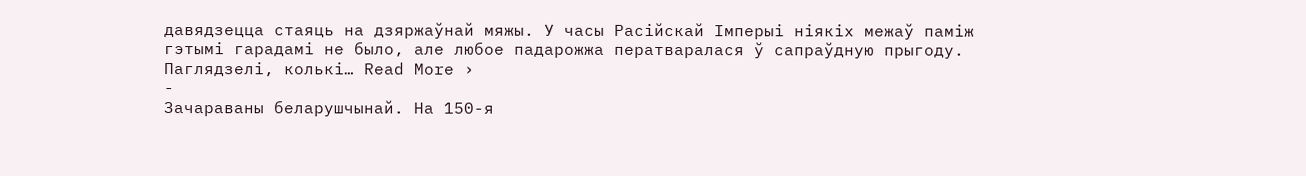давядзецца стаяць на дзяржаўнай мяжы. У часы Расійскай Імперыі ніякіх межаў паміж гэтымі гарадамі не было, але любое падарожжа ператваралася ў сапраўдную прыгоду. Паглядзелі, колькі… Read More ›
-
Зачараваны беларушчынай. На 150-я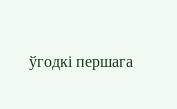ўгодкі першага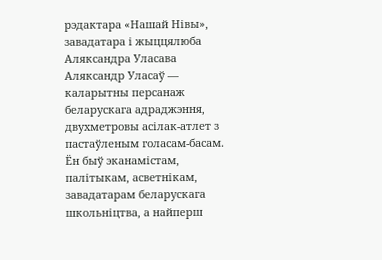рэдактара «Нашай Нівы», завадатара і жыццялюба Аляксандра Уласава
Аляксандр Уласаў — каларытны персанаж беларускага адраджэння, двухметровы асілак-атлет з пастаўленым голасам-басам. Ён быў эканамістам, палітыкам, асветнікам, завадатарам беларускага школьніцтва, а найперш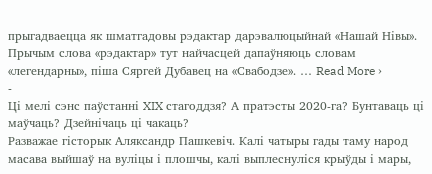прыгадваецца як шматгадовы рэдактар дарэвалюцыйнай «Нашай Нівы». Прычым слова «рэдактар» тут найчасцей дапаўняюць словам «легендарны», піша Сяргей Дубавец на «Свабодзе». … Read More ›
-
Ці мелі сэнс паўстанні XIX стагоддзя? А пратэсты 2020-га? Бунтаваць ці маўчаць? Дзейнічаць ці чакаць?
Разважае гісторык Аляксандр Пашкевіч. Калі чатыры гады таму народ масава выйшаў на вуліцы і плошчы, калі выплеснуліся крыўды і мары,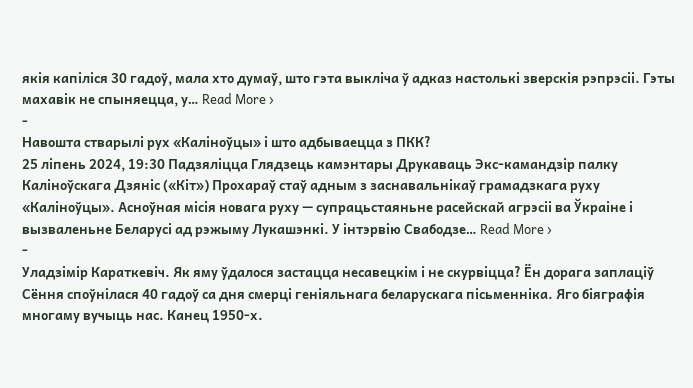якія капіліся 30 гадоў, мала хто думаў, што гэта выкліча ў адказ настолькі зверскія рэпрэсіі. Гэты махавік не спыняецца, у… Read More ›
-
Навошта стварылі рух «Каліноўцы» і што адбываецца з ПКК?
25 ліпень 2024, 19:30 Падзяліцца Глядзець камэнтары Друкаваць Экс-камандзір палку Каліноўскага Дзяніс («Кіт») Прохараў стаў адным з заснавальнікаў грамадзкага руху «Каліноўцы». Асноўная місія новага руху — супрацьстаяньне расейскай агрэсіі ва Ўкраіне і вызваленьне Беларусі ад рэжыму Лукашэнкі. У інтэрвію Свабодзе… Read More ›
-
Уладзімір Караткевіч. Як яму ўдалося застацца несавецкім і не скурвіцца? Ён дорага заплаціў
Сёння споўнілася 40 гадоў са дня смерці геніяльнага беларускага пісьменніка. Яго біяграфія многаму вучыць нас. Канец 1950-х.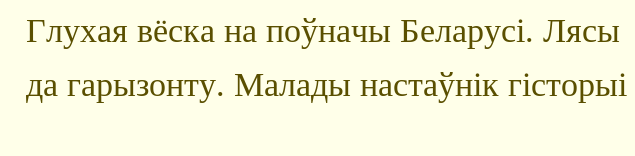Глухая вёска на поўначы Беларусі. Лясы да гарызонту. Малады настаўнік гісторыі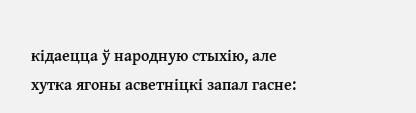кідаецца ў народную стыхію, але хутка ягоны асветніцкі запал гасне: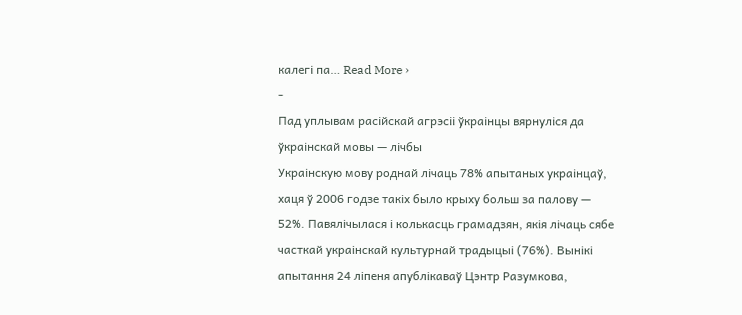калегі па… Read More ›
-
Пад уплывам расійскай агрэсіі ўкраінцы вярнуліся да ўкраінскай мовы — лічбы
Украінскую мову роднай лічаць 78% апытаных украінцаў, хаця ў 2006 годзе такіх было крыху больш за палову — 52%. Павялічылася і колькасць грамадзян, якія лічаць сябе часткай украінскай культурнай традыцыі (76%). Вынікі апытання 24 ліпеня апублікаваў Цэнтр Разумкова,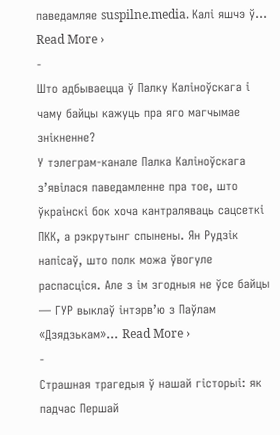паведамляе suspilne.media. Калі яшчэ ў… Read More ›
-
Што адбываецца ў Палку Каліноўскага і чаму байцы кажуць пра яго магчымае знікненне?
У тэлеграм-канале Палка Каліноўскага з’явілася паведамленне пра тое, што ўкраінскі бок хоча кантраляваць сацсеткі ПКК, а рэкрутынг спынены. Ян Рудзік напісаў, што полк можа ўвогуле распасціся. Але з ім згодныя не ўсе байцы — ГУР выклаў інтэрв’ю з Паўлам «Дзядзькам»… Read More ›
-
Страшная трагедыя ў нашай гісторыі: як падчас Першай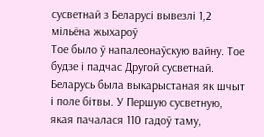сусветнай з Беларусі вывезлі 1,2 мільёна жыхароў
Тое было ў напалеонаўскую вайну. Тое будзе і падчас Другой сусветнай. Беларусь была выкарыстаная як шчыт і поле бітвы. У Першую сусветную, якая пачалася 110 гадоў таму,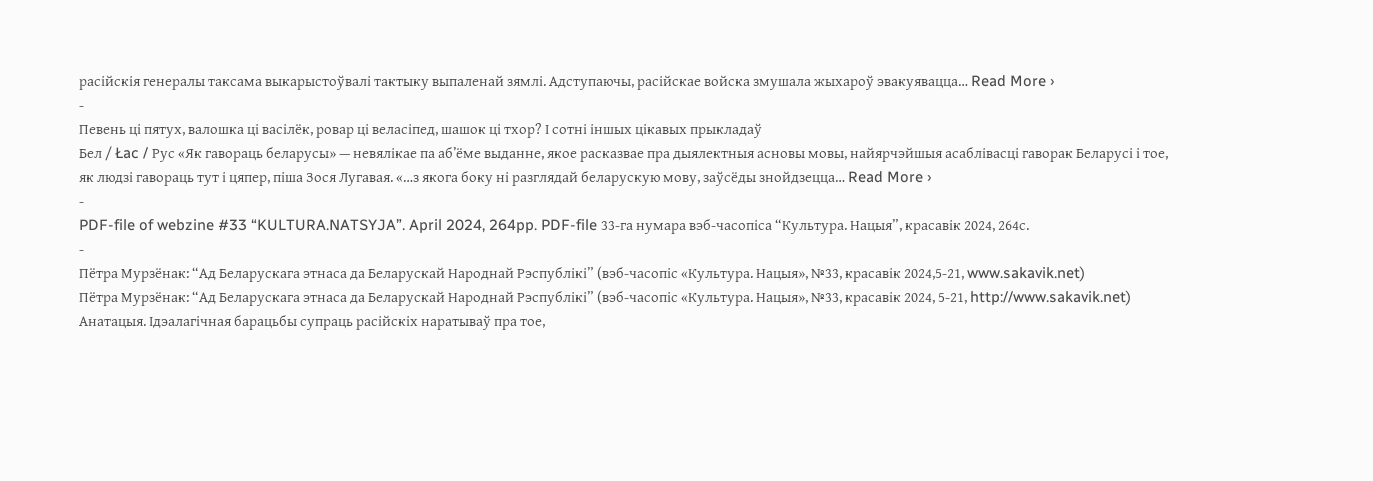расійскія генералы таксама выкарыстоўвалі тактыку выпаленай зямлі. Адступаючы, расійскае войска змушала жыхароў эвакуявацца… Read More ›
-
Певень ці пятух, валошка ці васілёк, ровар ці веласіпед, шашок ці тхор? І сотні іншых цікавых прыкладаў
Бел / Łac / Рус «Як гавораць беларусы» — невялікае па аб’ёме выданне, якое расказвае пра дыялектныя асновы мовы, найярчэйшыя асаблівасці гаворак Беларусі і тое, як людзі гавораць тут і цяпер, піша Зося Лугавая. «…з якога боку ні разглядай беларускую мову, заўсёды знойдзецца… Read More ›
-
PDF-file of webzine #33 “KULTURA.NATSYJA”. April 2024, 264pp. PDF-file 33-га нумара вэб-часопіса “Культура. Нацыя”, красавік 2024, 264с.
-
Пётра Мурзёнак: “Ад Беларускага этнаса да Беларускай Народнай Рэспублікі” (вэб-часопіс «Культура. Нацыя», №33, красавік 2024,5-21, www.sakavik.net)
Пётра Мурзёнак: “Ад Беларускага этнаса да Беларускай Народнай Рэспублікі” (вэб-часопіс «Культура. Нацыя», №33, красавік 2024, 5-21, http://www.sakavik.net) Анатацыя. Ідэалагічная барацьбы супраць расійскіх наратываў пра тое,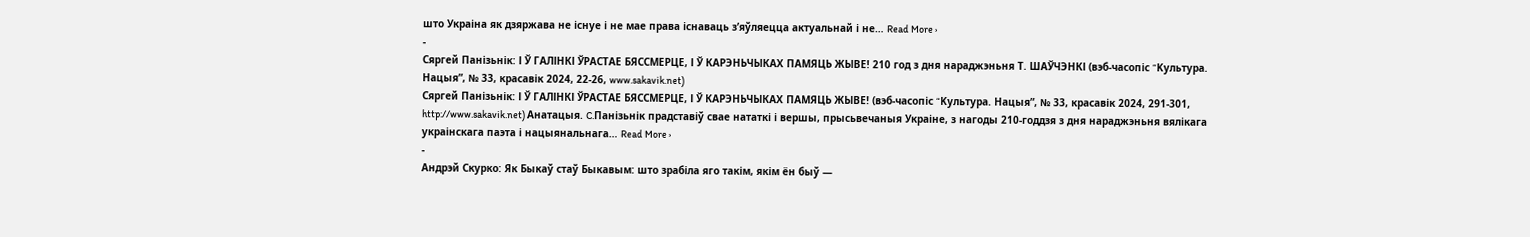што Украіна як дзяржава не існуе і не мае права існаваць з’яўляецца актуальнай і не… Read More ›
-
Сяргей Панізьнік: І Ў ГАЛІНКІ ЎРАСТАЕ БЯССМЕРЦЕ, І Ў КАРЭНЬЧЫКАХ ПАМЯЦЬ ЖЫВЕ! 210 год з дня нараджэньня Т. ШАЎЧЭНКІ (вэб-часопіс “Kультура. Нацыя”, № 33, красавік 2024, 22-26, www.sakavik.net)
Сяргей Панізьнік: І Ў ГАЛІНКІ ЎРАСТАЕ БЯССМЕРЦЕ, І Ў КАРЭНЬЧЫКАХ ПАМЯЦЬ ЖЫВЕ! (вэб-часопіс “Kультура. Нацыя”, № 33, красавік 2024, 291-301, http://www.sakavik.net) Анатацыя. C.Панізьнік прадставіў свае нататкі і вершы, прысьвечаныя Украіне, з нагоды 210-годдзя з дня нараджэньня вялікага украінскага паэта і нацыянальнага… Read More ›
-
Андрэй Скурко: Як Быкаў стаў Быкавым: што зрабіла яго такім, якім ён быў —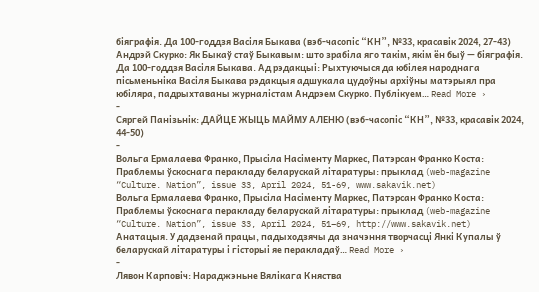біяграфія. Да 100-годдзя Васіля Быкава (вэб-часопіс “КН”, №33, красавік 2024, 27-43)
Андрэй Скурко: Як Быкаў стаў Быкавым: што зрабіла яго такім, якім ён быў — біяграфія. Да 100-годдзя Васіля Быкава. Ад рэдакцыі: Рыхтуючыся да юбілея народнага пісьменьніка Васіля Быкава рэдакцыя адшукала цудоўны архіўны матэрыял пра юбіляра, падрыхтаваны журналістам Андрэем Скурко. Публікуем… Read More ›
-
Сяргей Панізьнік: ДАЙЦЕ ЖЫЦЬ МАЙМУ АЛЕНЮ (вэб-часопіс “КН”, №33, красавік 2024, 44-50)
-
Вольга Ермалаева Франко, Прысіла Насіменту Маркес, Патэрсан Франко Коста: Праблемы ўскоснага перакладу беларускай літаратуры: прыклад (web-magazine “Culture. Nation”, issue 33, April 2024, 51-69, www.sakavik.net)
Вольга Ермалаева Франко, Прысіла Насіменту Маркес, Патэрсан Франко Коста: Праблемы ўскоснага перакладу беларускай літаратуры: прыклад (web-magazine “Culture. Nation”, issue 33, April 2024, 51–69, http://www.sakavik.net) Анатацыя. У дадзенай працы, падыходзячы да значэння творчасці Янкі Купалы ў беларускай літаратуры і гісторыі яе перакладаў… Read More ›
-
Лявон Карповіч: Нараджэньне Вялікага Княства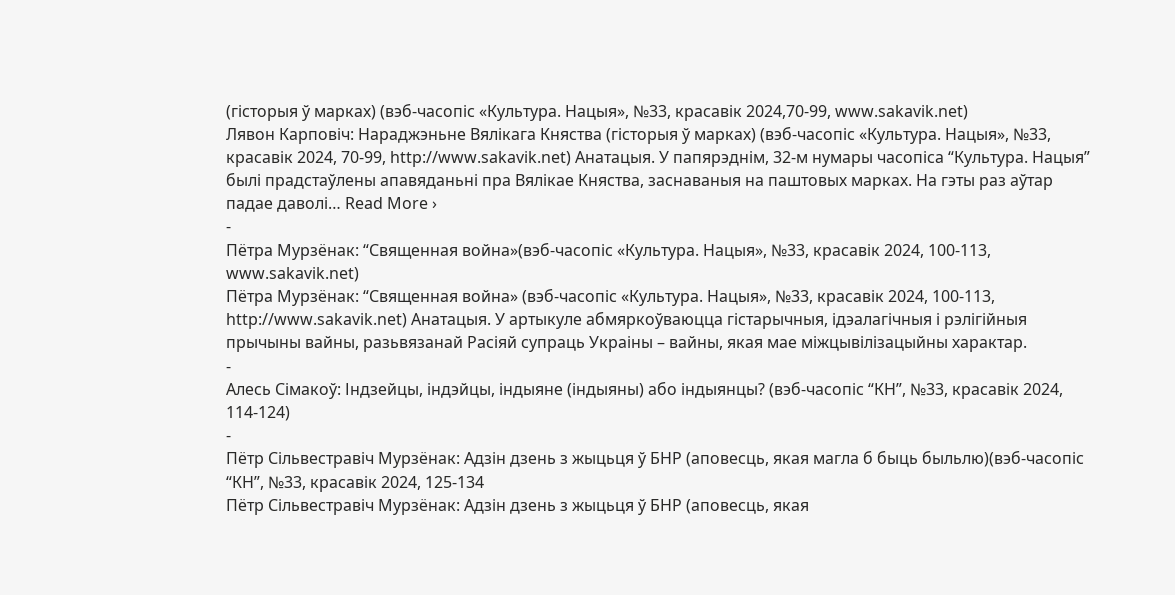(гісторыя ў марках) (вэб-часопіс «Культура. Нацыя», №33, красавік 2024,70-99, www.sakavik.net)
Лявон Карповіч: Нараджэньне Вялікага Княства (гісторыя ў марках) (вэб-часопіс «Культура. Нацыя», №33, красавік 2024, 70-99, http://www.sakavik.net) Анатацыя. У папярэднім, 32-м нумары часопіса “Культура. Нацыя” былі прадстаўлены апавяданьні пра Вялікае Княства, заснаваныя на паштовых марках. На гэты раз аўтар падае даволі… Read More ›
-
Пётра Мурзёнак: “Священная война»(вэб-часопіс «Культура. Нацыя», №33, красавік 2024, 100-113, www.sakavik.net)
Пётра Мурзёнак: “Священная война» (вэб-часопіс «Культура. Нацыя», №33, красавік 2024, 100-113, http://www.sakavik.net) Анатацыя. У артыкуле абмяркоўваюцца гістарычныя, ідэалагічныя і рэлігійныя прычыны вайны, разьвязанай Расіяй супраць Украіны – вайны, якая мае міжцывілізацыйны характар.
-
Алесь Сімакоў: Індзейцы, індэйцы, індыяне (індыяны) або індыянцы? (вэб-часопіс “КН”, №33, красавік 2024, 114-124)
-
Пётр Сільвестравіч Мурзёнак: Адзін дзень з жыцьця ў БНР (аповесць, якая магла б быць быльлю)(вэб-часопіс “КН”, №33, красавік 2024, 125-134
Пётр Сільвестравіч Мурзёнак: Адзін дзень з жыцьця ў БНР (аповесць, якая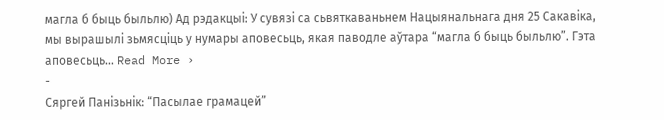магла б быць быльлю) Ад рэдакцыі: У сувязі са сьвяткаваньнем Нацыянальнага дня 25 Сакавіка, мы вырашылі зьмясціць у нумары аповесьць, якая паводле аўтара “магла б быць быльлю”. Гэта аповесьць… Read More ›
-
Сяргей Панізьнік: “Пасылае грамацей”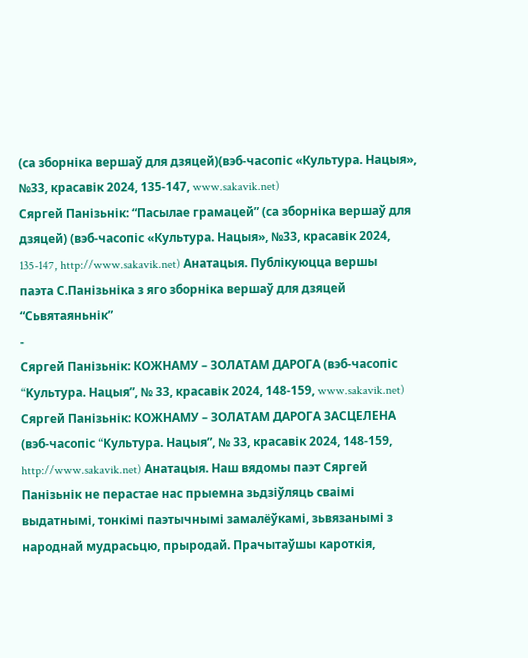(са зборніка вершаў для дзяцей)(вэб-часопіс «Культура. Нацыя», №33, красавік 2024, 135-147, www.sakavik.net)
Сяргей Панізьнік: “Пасылае грамацей” (са зборніка вершаў для дзяцей) (вэб-часопіс «Культура. Нацыя», №33, красавік 2024, 135-147, http://www.sakavik.net) Анатацыя. Публікуюцца вершы паэта С.Панізьніка з яго зборніка вершаў для дзяцей “Сьвятаяньнік”
-
Сяргей Панізьнік: КОЖНАМУ – ЗОЛАТАМ ДАРОГА (вэб-часопіс “Kультура. Нацыя”, № 33, красавік 2024, 148-159, www.sakavik.net)
Сяргей Панізьнік: КОЖНАМУ – ЗОЛАТАМ ДАРОГА ЗАСЦЕЛЕНА (вэб-часопіс “Kультура. Нацыя”, № 33, красавік 2024, 148-159, http://www.sakavik.net) Анатацыя. Наш вядомы паэт Сяргей Панізьнік не перастае нас прыемна зьдзіўляць сваімі выдатнымі, тонкімі паэтычнымі замалёўкамі, зьвязанымі з народнай мудрасьцю, прыродай. Прачытаўшы кароткія,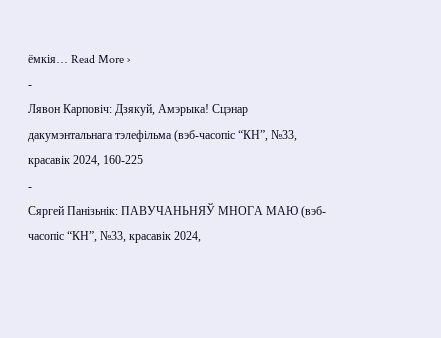ёмкія… Read More ›
-
Лявон Карповіч: Дзякуй, Амэрыка! Сцэнар дакумэнтальнага тэлефільма (вэб-часопіс “КН”, №33, красавік 2024, 160-225
-
Сяргей Панізьнік: ПАВУЧАНЬНЯЎ МНОГА МАЮ (вэб-часопіс “КН”, №33, красавік 2024,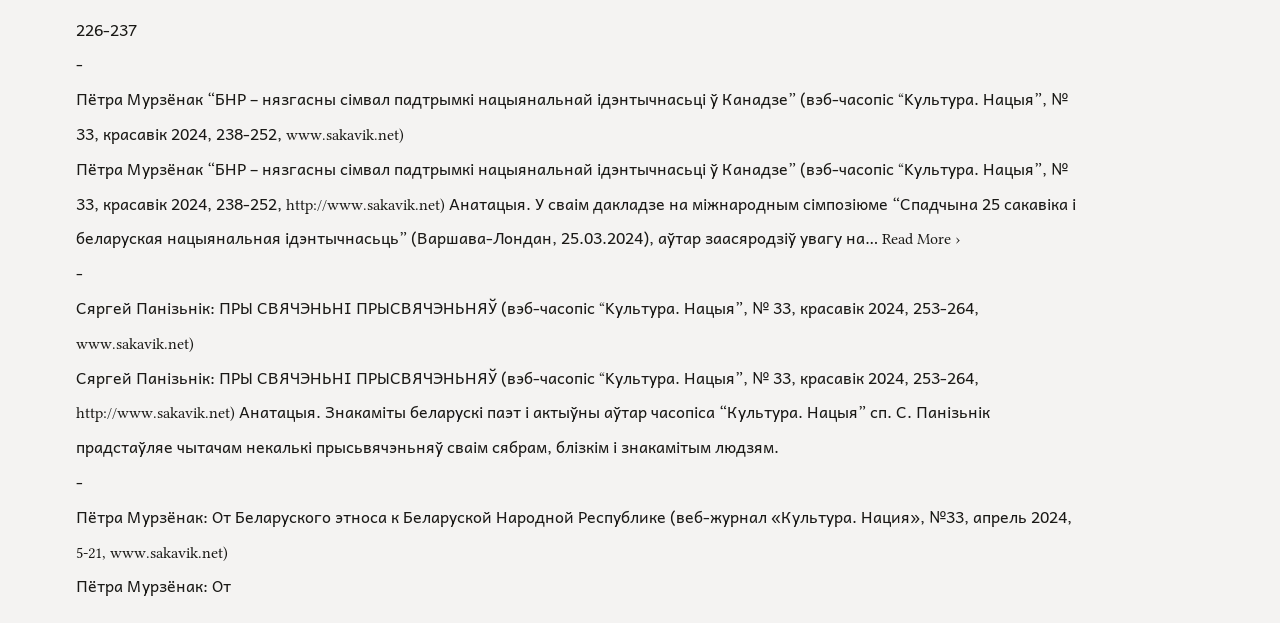226-237
-
Пётра Мурзёнак “БНР – нязгасны сімвал падтрымкі нацыянальнай ідэнтычнасьці ў Канадзе” (вэб-часопіс “Kультура. Нацыя”, № 33, красавік 2024, 238-252, www.sakavik.net)
Пётра Мурзёнак “БНР – нязгасны сімвал падтрымкі нацыянальнай ідэнтычнасьці ў Канадзе” (вэб-часопіс “Kультура. Нацыя”, № 33, красавік 2024, 238-252, http://www.sakavik.net) Анатацыя. У сваім дакладзе на міжнародным сімпозіюме “Спадчына 25 сакавіка і беларуская нацыянальная ідэнтычнасьць” (Варшава-Лондан, 25.03.2024), аўтар заасяродзіў увагу на… Read More ›
-
Сяргей Панізьнік: ПРЫ СВЯЧЭНЬНІ ПРЫСВЯЧЭНЬНЯЎ (вэб-часопіс “Kультура. Нацыя”, № 33, красавік 2024, 253-264, www.sakavik.net)
Сяргей Панізьнік: ПРЫ СВЯЧЭНЬНІ ПРЫСВЯЧЭНЬНЯЎ (вэб-часопіс “Kультура. Нацыя”, № 33, красавік 2024, 253-264, http://www.sakavik.net) Анатацыя. Знакаміты беларускі паэт і актыўны аўтар часопіса “Культура. Нацыя” сп. С. Панізьнік прадстаўляе чытачам некалькі прысьвячэньняў сваім сябрам, блізкім і знакамітым людзям.
-
Пётра Мурзёнак: От Беларуского этноса к Беларуской Народной Республике (веб-журнал «Культура. Нация», №33, апрель 2024, 5-21, www.sakavik.net)
Пётра Мурзёнак: От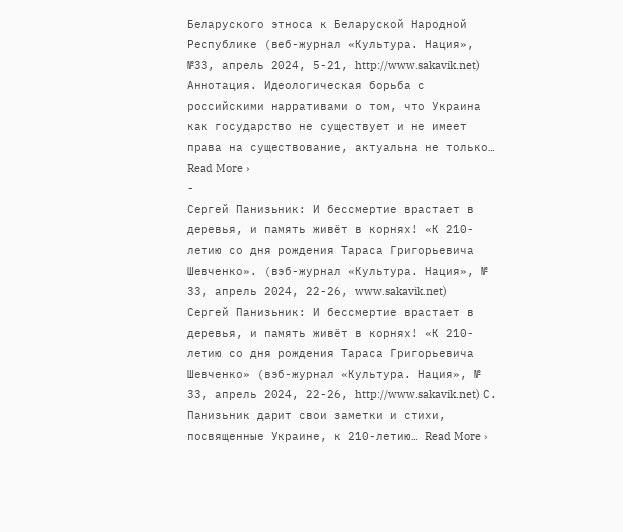Беларуского этноса к Беларуской Народной Республике (веб-журнал «Культура. Нация», №33, апрель 2024, 5-21, http://www.sakavik.net) Аннотация. Идеологическая борьба с российскими нарративами о том, что Украина как государство не существует и не имеет права на существование, актуальна не только… Read More ›
-
Сергей Панизьник: И бессмертие врастает в деревья, и память живёт в корнях! «К 210-летию со дня рождения Тараса Григорьевича Шевченко». (вэб-журнал «Культура. Нация», № 33, апрель 2024, 22-26, www.sakavik.net)
Сергей Панизьник: И бессмертие врастает в деревья, и память живёт в корнях! «К 210-летию со дня рождения Тараса Григорьевича Шевченко» (вэб-журнал «Культура. Нация», № 33, апрель 2024, 22-26, http://www.sakavik.net) С. Панизьник дарит свои заметки и стихи, посвященные Украине, к 210-летию… Read More ›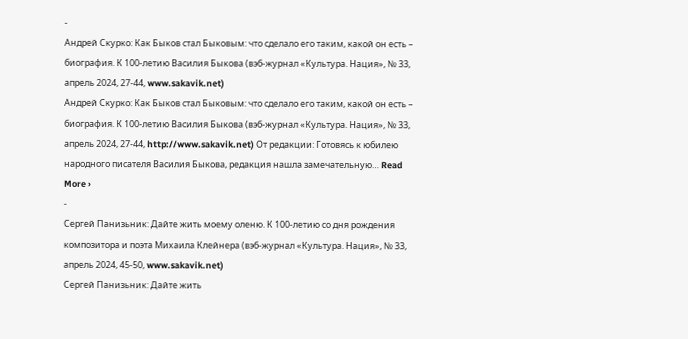-
Андрей Скурко: Как Быков стал Быковым: что сделало его таким, какой он есть – биография. К 100-летию Василия Быкова (вэб-журнал «Культура. Нация», № 33, апрель 2024, 27-44, www.sakavik.net)
Андрей Скурко: Как Быков стал Быковым: что сделало его таким, какой он есть – биография. К 100-летию Василия Быкова (вэб-журнал «Культура. Нация», № 33, апрель 2024, 27-44, http://www.sakavik.net) От редакции: Готовясь к юбилею народного писателя Василия Быкова, редакция нашла замечательную… Read More ›
-
Сергей Панизьник: Дайте жить моему оленю. К 100-летию со дня рождения композитора и поэта Михаила Клейнера (вэб-журнал «Культура. Нация», № 33, апрель 2024, 45-50, www.sakavik.net)
Сергей Панизьник: Дайте жить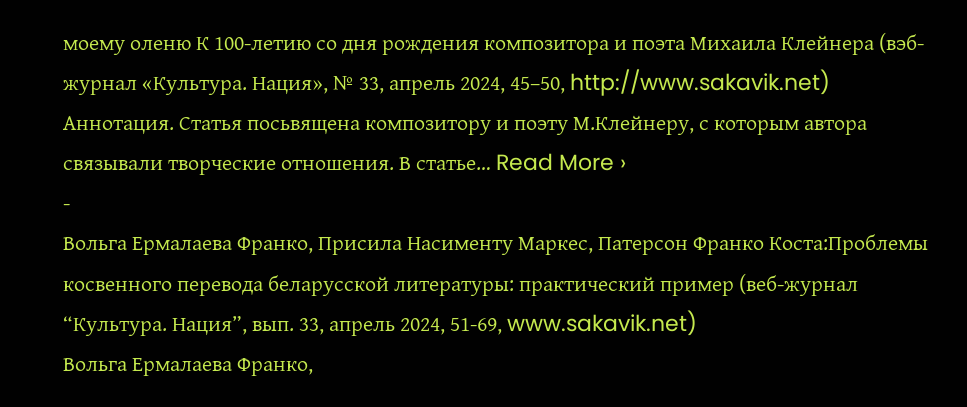моему оленю К 100-летию со дня рождения композитора и поэта Михаила Клейнера (вэб-журнал «Культура. Нация», № 33, апрель 2024, 45–50, http://www.sakavik.net) Аннотация. Статья посьвящена композитору и поэту М.Клейнеру, с которым автора связывали творческие отношения. В статье… Read More ›
-
Вольга Ермалаева Франко, Присила Насименту Маркес, Патерсон Франко Коста:Проблемы косвенного перевода беларусской литературы: практический пример (веб-журнал “Культура. Нация”, вып. 33, апрель 2024, 51-69, www.sakavik.net)
Вольга Ермалаева Франко,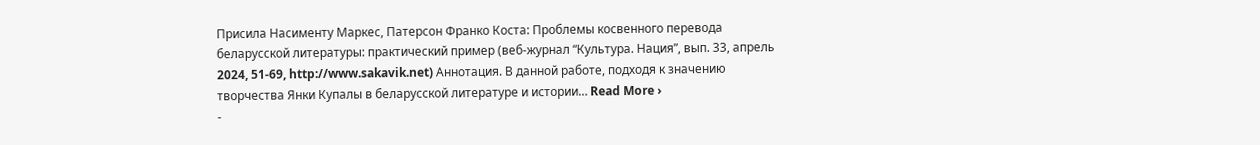Присила Насименту Маркес, Патерсон Франко Коста: Проблемы косвенного перевода беларусской литературы: практический пример (веб-журнал “Культура. Нация”, вып. 33, апрель 2024, 51-69, http://www.sakavik.net) Аннотация. В данной работе, подходя к значению творчества Янки Купалы в беларусской литературе и истории… Read More ›
-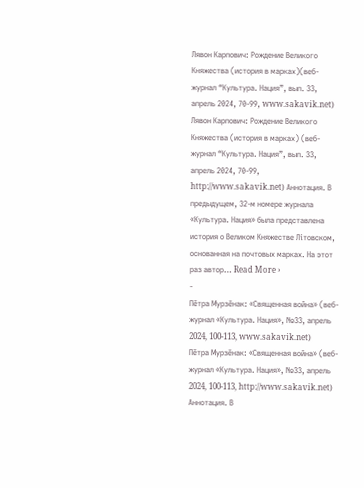Лявон Карпович: Рождение Великого Княжества (история в марках)(веб-журнал “Культура. Нация”, вып. 33, апрель 2024, 70-99, www.sakavik.net)
Лявон Карпович: Рождение Великого Княжества (история в марках) (веб-журнал “Культура. Нация”, вып. 33, апрель 2024, 70-99, http://www.sakavik.net) Аннотация. В предыдущем, 32-м номере журнала «Культура. Нация» была представлена история о Великом Княжестве Літовском, основанная на почтовых марках. На этот раз автор… Read More ›
-
Пётра Мурзёнак: «Священная война» (веб-журнал «Культура. Нация», №33, апрель 2024, 100-113, www.sakavik.net)
Пётра Мурзёнак: «Священная война» (веб-журнал «Культура. Нация», №33, апрель 2024, 100-113, http://www.sakavik.net) Аннотация. В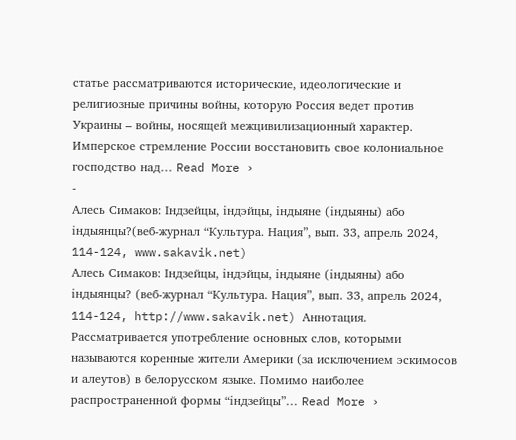статье рассматриваются исторические, идеологические и религиозные причины войны, которую Россия ведет против Украины – войны, носящей межцивилизационный характер. Имперское стремление России восстановить свое колониальное господство над… Read More ›
-
Алесь Симаков: Індзейцы, індэйцы, індыяне (індыяны) або індыянцы?(веб-журнал “Культура. Нация”, вып. 33, апрель 2024, 114-124, www.sakavik.net)
Алесь Симаков: Індзейцы, індэйцы, індыяне (індыяны) або індыянцы? (веб-журнал “Культура. Нация”, вып. 33, апрель 2024, 114-124, http://www.sakavik.net) Аннотация. Рассматривается употребление основных слов, которыми называются коренные жители Америки (за исключением эскимосов и алеутов) в белорусском языке. Помимо наиболее распространенной формы “індзейцы”… Read More ›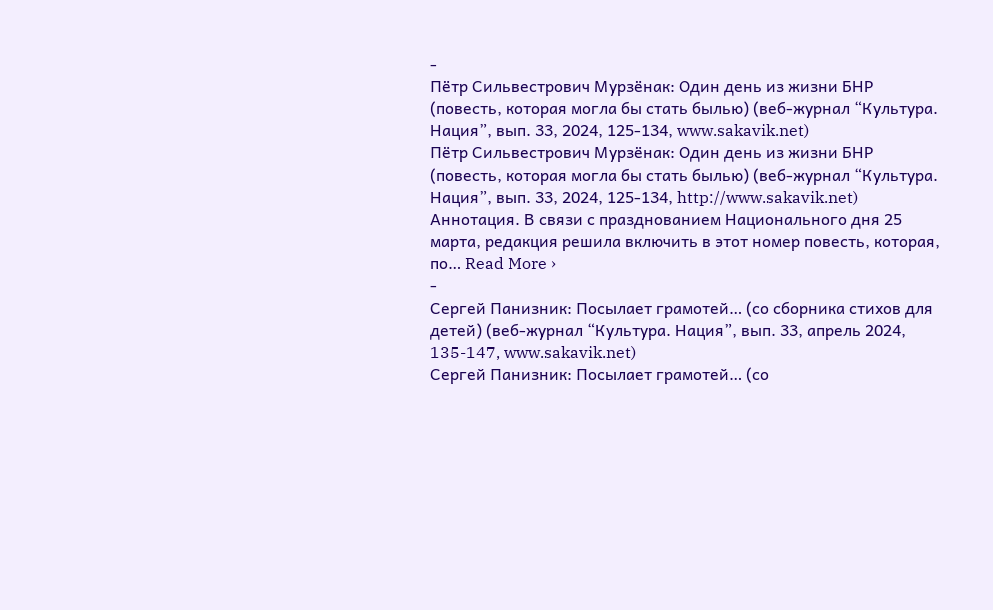-
Пётр Сильвестрович Мурзёнак: Один день из жизни БНР (повесть, которая могла бы стать былью) (веб-журнал “Культура. Нация”, вып. 33, 2024, 125-134, www.sakavik.net)
Пётр Сильвестрович Мурзёнак: Один день из жизни БНР (повесть, которая могла бы стать былью) (веб-журнал “Культура. Нация”, вып. 33, 2024, 125-134, http://www.sakavik.net) Аннотация. В связи с празднованием Национального дня 25 марта, редакция решила включить в этот номер повесть, которая, по… Read More ›
-
Сергей Панизник: Посылает грамотей… (со сборника стихов для детей) (веб-журнал “Культура. Нация”, вып. 33, апрель 2024, 135-147, www.sakavik.net)
Сергей Панизник: Посылает грамотей… (со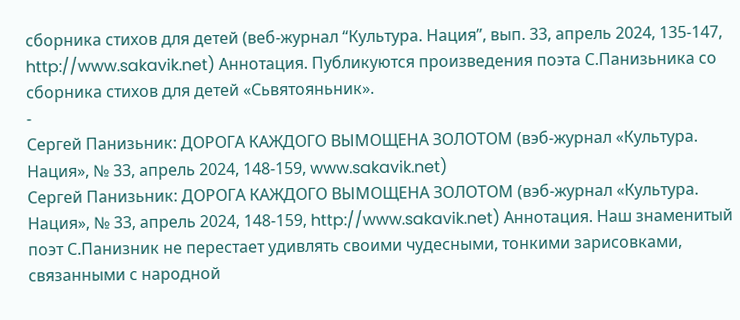сборника стихов для детей (веб-журнал “Культура. Нация”, вып. 33, апрель 2024, 135-147, http://www.sakavik.net) Аннотация. Публикуются произведения поэта С.Панизьника со сборника стихов для детей «Сьвятояньник».
-
Сергей Панизьник: ДОРОГА КАЖДОГО ВЫМОЩЕНА ЗОЛОТОМ (вэб-журнал «Культура. Нация», № 33, апрель 2024, 148-159, www.sakavik.net)
Сергей Панизьник: ДОРОГА КАЖДОГО ВЫМОЩЕНА ЗОЛОТОМ (вэб-журнал «Культура. Нация», № 33, апрель 2024, 148-159, http://www.sakavik.net) Аннотация. Наш знаменитый поэт С.Панизник не перестает удивлять своими чудесными, тонкими зарисовками, связанными с народной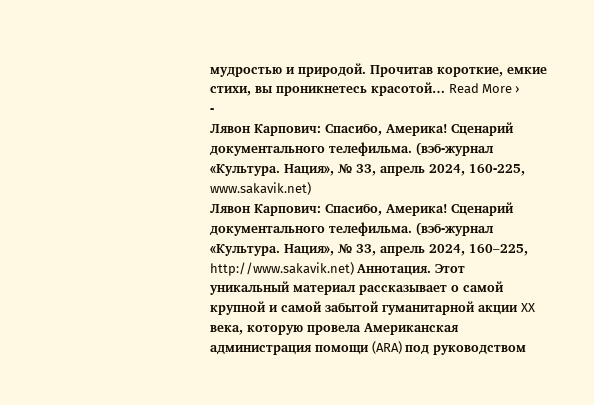мудростью и природой. Прочитав короткие, емкие стихи, вы проникнетесь красотой… Read More ›
-
Лявон Карпович: Спасибо, Америка! Сценарий документального телефильма. (вэб-журнал «Культура. Нация», № 33, апрель 2024, 160-225, www.sakavik.net)
Лявон Карпович: Спасибо, Америка! Сценарий документального телефильма. (вэб-журнал «Культура. Нация», № 33, апрель 2024, 160–225, http://www.sakavik.net) Аннотация. Этот уникальный материал рассказывает о самой крупной и самой забытой гуманитарной акции XX века, которую провела Американская администрация помощи (ARA) под руководством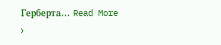Герберта… Read More ›